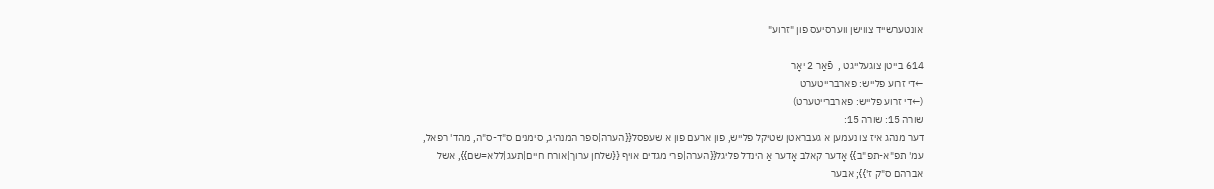אונטערשייד צווישן ווערסיעס פון "זרוע"

614 בייטן צוגעלייגט ,  פֿאַר 2 יאָר
←די זרוע פלייש: פארברייטערט
(←די זרוע פלייש: פארברייטערט)
שורה 15: שורה 15:
דער מנהג איז צו נעמען א געבראטן שטיקל פלייש, פון ארעם פון א שעפסל{{הערה|ספר המנהיג, סימנים ס"ד-ס"ה, מהד' רפאל, עמ' תפ"א-תפ"ב}} אָדער קאלב אָדער אַ הינדל פליגל{{הערה|פרי מגדים אויף {{שלחן ערוך|אורח חיים|תעג|ללא=שם}}, אשל אברהם ס"ק ז'}}; אבער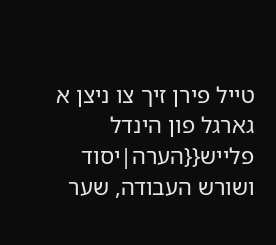טייל פירן זיך צו ניצן א גארגל פון הינדל פלייש{{הערה|יסוד ושורש העבודה, שער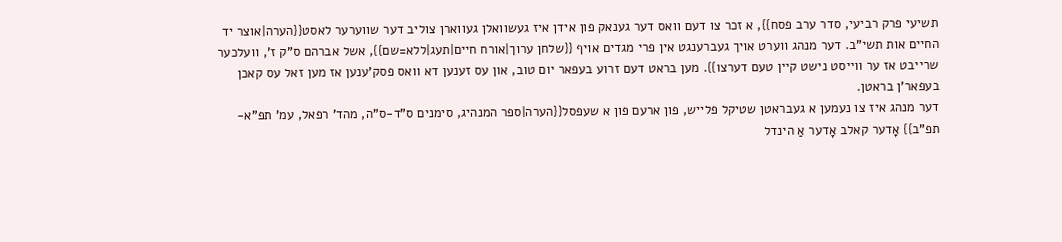תשיעי פרק רביעי, סדר ערב פסח}}, א זכר צו דעם וואס דער גענאק פון אידן איז געשוואלן געווארן צוליב דער שווערער לאסט{{הערה|אוצר יד החיים אות תשי"ב. דער מנהג ווערט אויך געברענגט אין פרי מגדים אויף {{שלחן ערוך|אורח חיים|תעג|ללא=שם}}, אשל אברהם ס"ק ז', וועלכער שרייבט אז ער ווייסט נישט קיין טעם דערצו}}. מען בראט דעם זרוע בעפאר יום טוב, און עס זענען דא וואס פסק'ענען אז מען זאל עס קאכן בעפאר'ן בראטן.
דער מנהג איז צו נעמען א געבראטן שטיקל פלייש, פון ארעם פון א שעפסל{{הערה|ספר המנהיג, סימנים ס"ד-ס"ה, מהד' רפאל, עמ' תפ"א-תפ"ב}} אָדער קאלב אָדער אַ הינדל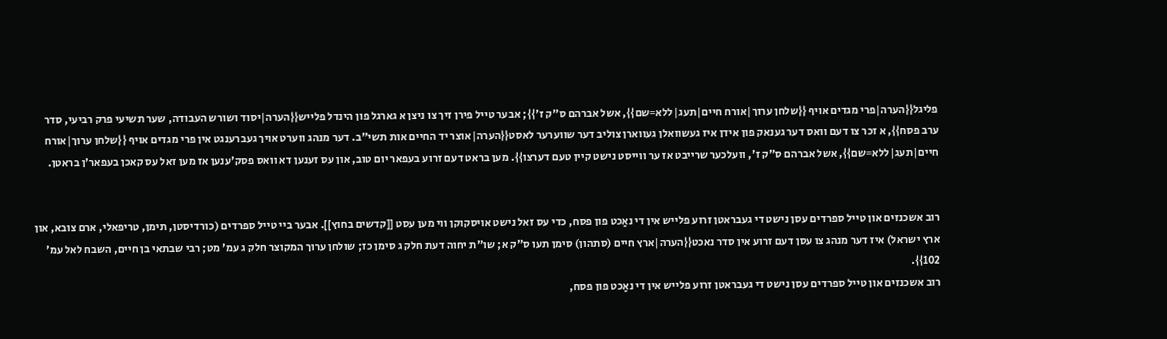פליגל{{הערה|פרי מגדים אויף {{שלחן ערוך|אורח חיים|תעג|ללא=שם}}, אשל אברהם ס"ק ז'}}; אבער טייל פירן זיך צו ניצן א גארגל פון הינדל פלייש{{הערה|יסוד ושורש העבודה, שער תשיעי פרק רביעי, סדר ערב פסח}}, א זכר צו דעם וואס דער גענאק פון אידן איז געשוואלן געווארן צוליב דער שווערער לאסט{{הערה|אוצר יד החיים אות תשי"ב. דער מנהג ווערט אויך געברענגט אין פרי מגדים אויף {{שלחן ערוך|אורח חיים|תעג|ללא=שם}}, אשל אברהם ס"ק ז', וועלכער שרייבט אז ער ווייסט נישט קיין טעם דערצו}}. מען בראט דעם זרוע בעפאר יום טוב, און עס זענען דא וואס פסק'ענען אז מען זאל עס קאכן בעפאר'ן בראטן.


רוב אשכנזים און טייל ספרדים עסן נישט די געבראטן זרוע פלייש אין די נאַכט פון פסח, כדי עס זאל נישט אויסקוקן ווי מען עסט [[קדשים בחוץ]]. אבער ביי טייל ספרדים (כורדיסטן, תימן, טריפאלי, ארם צובא, און ארץ ישראל) איז דער מנהג צו עסן דעם זרוע אין סדר נאכט{{הערה|ארץ חיים (סתהון) סימן תעו ס"ק א; שו"ת יחוה דעת חלק ג סימן כז; שולחן ערוך המקוצר חלק ג עמ' מט; רבי שבתאי בן חיים, השבח לאל עמ' 102}}.
רוב אשכנזים און טייל ספרדים עסן נישט די געבראטן זרוע פלייש אין די נאַכט פון פסח,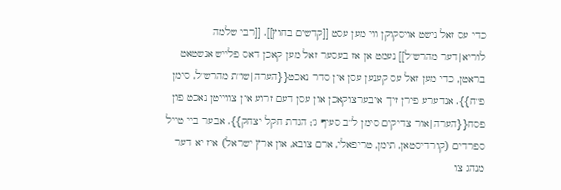כדי עס זאל נישט אויסקוקן ווי מען עסט [[קדשים בחוץ]]. [[רבי שלמה לוריא|דער מהרש"ל]] נעמט אן אז בעסער זאל מען קאכן דאס פלייש אנשטאט בראטן, כדי מען זאל עס קענען עסן אין סדר נאכט{{הערה|שו"ת מהרש"ל, סימן פ"ח}}. אנדערע פירן זיך איבערצוקאכן און עסן דעם זרוע אין צווייטן נאכט פון פסח{{הערה|אור צדיקים סימן ל"ב סעיף ג'; הגדת חקל יצחק}}. אבער ביי טייל ספרדים (קורדיסטאן, תימן, טריפאלי, ארם צובא, און ארץ ישראל) איז יא דער מנהג צו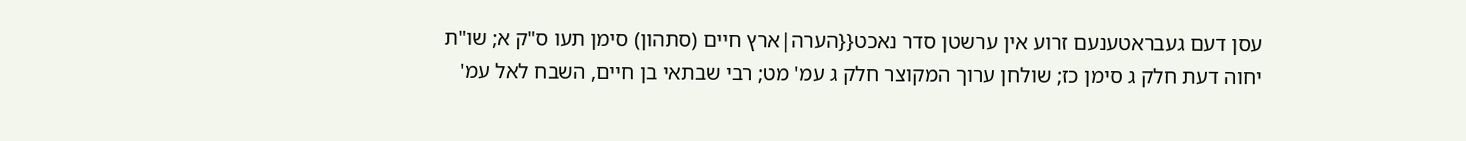עסן דעם געבראטענעם זרוע אין ערשטן סדר נאכט{{הערה|ארץ חיים (סתהון) סימן תעו ס"ק א; שו"ת יחוה דעת חלק ג סימן כז; שולחן ערוך המקוצר חלק ג עמ' מט; רבי שבתאי בן חיים, השבח לאל עמ'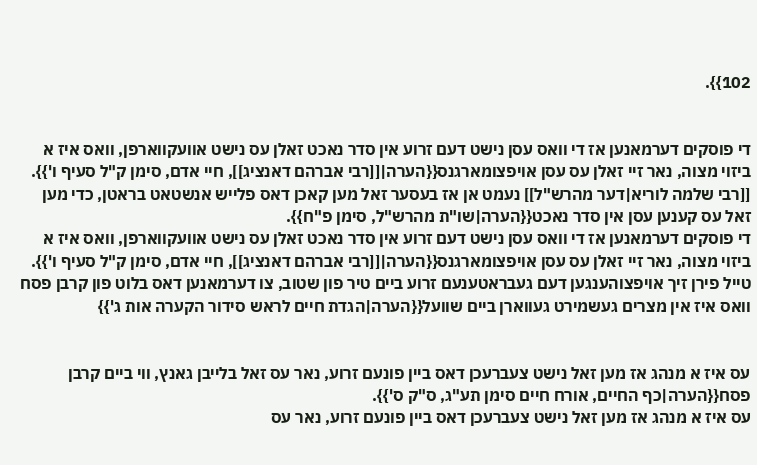102}}.


די פוסקים דערמאנען אז די וואס עסן נישט דעם זרוע אין סדר נאכט זאלן עס נישט אוועקווארפן, וואס איז א ביזוי מצוה, נאר זיי זאלן עס עסן אויפצומארגנס{{הערה|[[רבי אברהם דאנציג]], חיי אדם, סימן ק"ל סעיף ו'}}. [[רבי שלמה לוריא|דער מהרש"ל]] נעמט אן אז בעסער זאל מען קאכן דאס פלייש אנשטאט בראטן, כדי מען זאל עס קענען עסן אין סדר נאכט{{הערה|שו"ת מהרש"ל, סימן פ"ח}}.
די פוסקים דערמאנען אז די וואס עסן נישט דעם זרוע אין סדר נאכט זאלן עס נישט אוועקווארפן, וואס איז א ביזוי מצוה, נאר זיי זאלן עס עסן אויפצומארגנס{{הערה|[[רבי אברהם דאנציג]], חיי אדם, סימן ק"ל סעיף ו'}}. טייל פירן זיך אויפצוהענגען דעם געבראטענעם זרוע ביים טיר פון שטוב, צו דערמאנען דאס בלוט פון קרבן פסח וואס איז אין מצרים געשמירט געווארן ביים שוועל{{הערה|הגדת חיים לראש סידור הקערה אות ג'}}


עס איז א מנהג אז מען זאל נישט צעברעכן דאס ביין פונעם זרוע, נאר עס זאל בלייבן גאנץ, ווי ביים קרבן פסח{{הערה|כף החיים, אורח חיים סימן תע"ג, ס"ק ס'}}.
עס איז א מנהג אז מען זאל נישט צעברעכן דאס ביין פונעם זרוע, נאר עס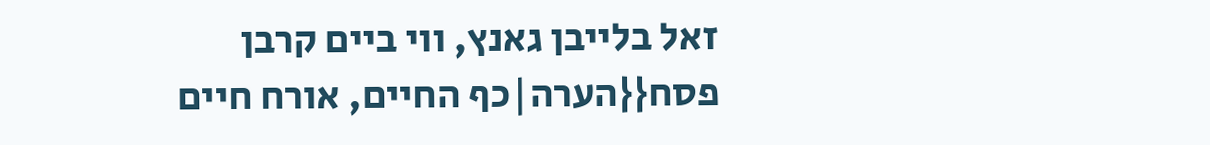זאל בלייבן גאנץ, ווי ביים קרבן פסח{{הערה|כף החיים, אורח חיים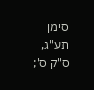סימן תע"ג, ס"ק ס';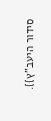סידור היעב"ץ}}.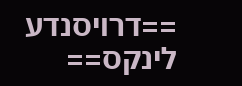==דרויסנדע לינקס==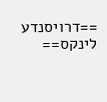==דרויסנדע לינקס==